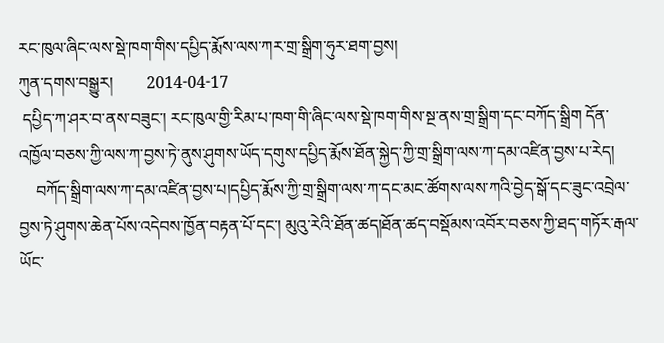རང་ཁུལ་ཞིང་ལས་སྡེ་ཁག་གིས་དཔྱིད་རྨོས་ལས་ཀར་གྲ་སྒྲིག་ཧུར་ཐག་བྱས།
ཀུན་དགས་བསྒྱུར།        2014-04-17
 དཔྱིད་ཀ་ཤར་བ་ནས་བཟུང་། རང་ཁུལ་གྱི་རིམ་པ་ཁག་གི་ཞིང་ལས་སྡེ་ཁག་གིས་སྔ་ནས་གྲ་སྒྲིག་དང་བཀོད་སྒྲིག དོན་འཁྱོལ་བཅས་ཀྱི་ལས་ཀ་བྱས་ཏེ་ནུས་ཤུགས་ཡོད་དགུས་དཔྱིད་རྨོས་ཐོན་སྐྱེད་ཀྱི་གྲ་སྒྲིག་ལས་ཀ་དམ་འཛིན་བྱས་པ་རེད།
    བཀོད་སྒྲིག་ལས་ཀ་དམ་འཛིན་བྱས་པ།དཔྱིད་རྨོས་ཀྱི་གྲ་སྒྲིག་ལས་ཀ་དང་མང་ཚོགས་ལས་ཀའི་བྱེད་སྒོ་དང་ཟུང་འབྲེལ་བྱས་ཏེ་ཤུགས་ཆེན་པོས་འདེབས་ཁྱོན་བརྟན་པོ་དང་། མུའུ་རེའི་ཐོན་ཚད།ཐོན་ཚད་བསྡོམས་འབོར་བཅས་ཀྱི་ཐད་གཏོར་རྒལ་ཡོང་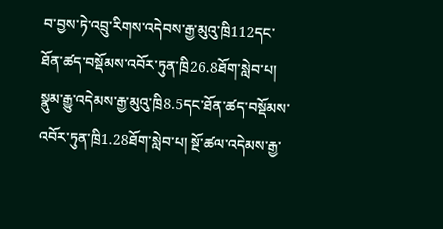བ་བྱས་ཏེ་འབྲུ་རིགས་འདེབས་རྒྱ་མུའུ་ཁྲི112དང་ཐོན་ཚད་བསྡོམས་འབོར་ཏུན་ཁྲི26.8ཐོག་སླེབ་པ། སྣུམ་རྒྱུ་འདེམས་རྒྱ་མུའུ་ཁྲི8.5དང་ཐོན་ཚད་བསྡོམས་འབོར་ཏུན་ཁྲི1.28ཐོག་སླེབ་པ། སྔོ་ཚལ་འདེམས་རྒྱ་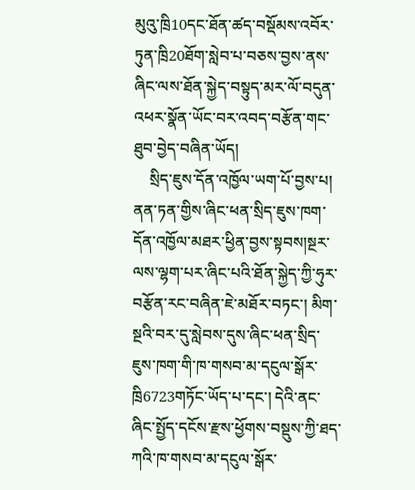མུའུ་ཁྲི10དང་ཐོན་ཚད་བསྡོམས་འབོར་ཏུན་ཁྲི20ཐོག་སླེབ་པ་བཅས་བྱས་ནས་ཞིང་ལས་ཐོན་སྐྱེད་བསྟུད་མར་ལོ་བདུན་འཕར་སྣོན་ཡོང་བར་འབད་བརྩོན་གང་ཐུབ་བྱེད་བཞིན་ཡོད།
    སྲིད་ཇུས་དོན་འཁྱོལ་ཡག་པོ་བྱས་པ། ནན་ཏན་གྱིས་ཞིང་ཕན་སྲིད་ཇུས་ཁག་དོན་འཁྱོལ་མཐར་ཕྱིན་བྱས་སྟབས།སྔར་ལས་ལྷག་པར་ཞིང་པའི་ཐོན་སྐྱེད་ཀྱི་ཧུར་བརྩོན་རང་བཞིན་ཇེ་མཐོར་བཏང་། མིག་སྔའི་བར་དུ་སླེབས་དུས་ཞིང་ཕན་སྲིད་ཇུས་ཁག་གི་ཁ་གསབ་མ་དངུལ་སྒོར་ཁྲི6723གཏོང་ཡོད་པ་དང་། དེའི་ནང་ཞིང་སྤྱོད་དངོས་རྫས་ཕྱོགས་བསྡུས་ཀྱི་ཐད་ཀའི་ཁ་གསབ་མ་དངུལ་སྒོར་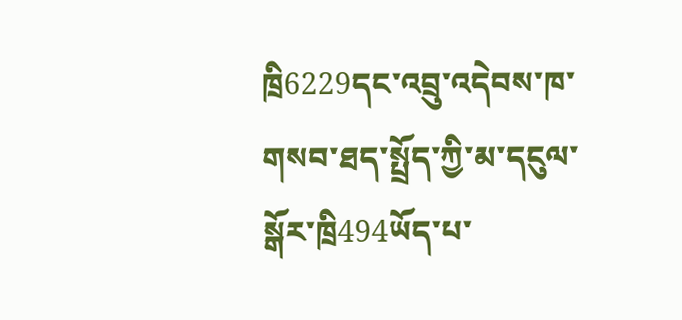ཁྲི6229དང་འབྲུ་འདེབས་ཁ་གསབ་ཐད་སྤྲོད་ཀྱི་མ་དངུལ་སྒོར་ཁྲི494ཡོད་པ་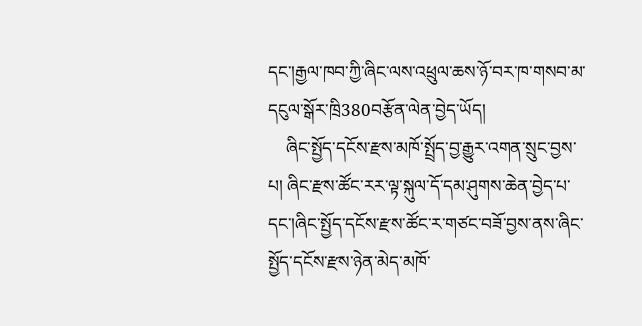དང་།རྒྱལ་ཁབ་ཀྱི་ཞིང་ལས་འཕྲུལ་ཆས་ཉོ་བར་ཁ་གསབ་མ་དངུལ་སྒོར་ཁྲི380བརྩོན་ལེན་བྱེད་ཡོད།
    ཞིང་སྤྱོད་དངོས་རྫས་མཁོ་སྤྲོད་བྱ་རྒྱུར་འགན་སྲུང་བྱས་པ། ཞིང་རྫས་ཚོང་རར་ལྟ་སྐུལ་དོ་དམ་ཤུགས་ཆེན་བྱེད་པ་དང་།ཞིང་སྤྱོད་དངོས་རྫས་ཚོང་ར་གཙང་བཟོ་བྱས་ནས་ཞིང་སྤྱོད་དངོས་རྫས་ཉེན་མེད་མཁོ་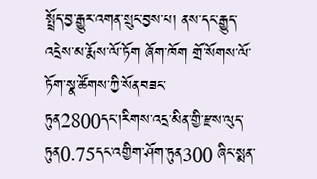སྤྲོད་བྱ་རྒྱུར་འགན་སྲུང་བྱས་པ། ནས་དང་རྒྱུད་འདྲེས་མ་རྨོས་ལོ་ཏོག ཞོག་ཁོག གྲོ་སོགས་ལོ་ཏོག་སྣ་ཚོགས་ཀྱི་སོནབཟང་ཏུན2800དང་།རིགས་འདྲ་མིན་གྱི་རྫས་ལུད་ཏུན0.75དང་འགྱིག་ཤོག་ཏུན300 ཞིང་སྨན་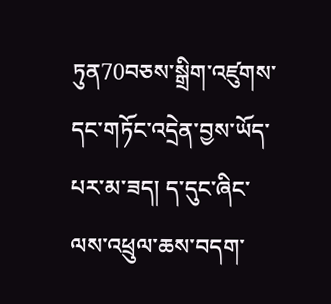ཏུན70བཅས་སྒྲིག་འཛུགས་དང་གཏོང་འདྲེན་བྱས་ཡོད་པར་མ་ཟད། ད་དུང་ཞིང་ལས་འཕྲུལ་ཆས་བདག་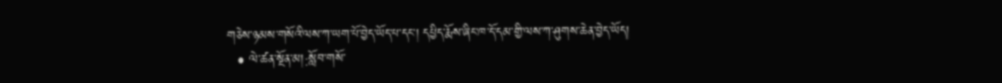གཅེས་ཉམས་གསོའི་ལས་ཀ་ཡག་པོ་བྱེད་ཡོད་པ་དང་། དཔྱིད་རྨོས་ཞིང་ཁ་དོ་དམ་གྱི་ལས་ཀ་ཤུགས་ཆེན་བྱེད་ཡོད།
  • ལེ་ཚན་སྔོན་མ།:སློབ་གསོ་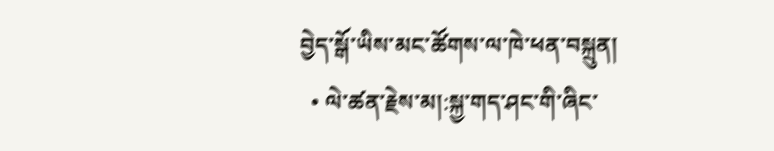བྱེད་སྒོ་ཡིས་མང་ཚོགས་ལ་ཁེ་ཕན་བསྐྲུན།
  • ལེ་ཚན་རྗེས་མ།:སྐྱ་གད་ཤང་གི་ཞིང་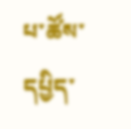པ་ཚོས་དཔྱིད་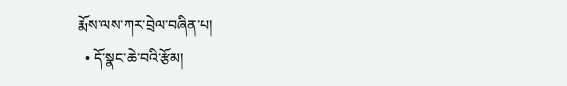རྨོས་ལས་ཀར་བྲེལ་བཞིན་པ།
  • དོ་སྣང་ཆེ་བའི་རྩོམ།